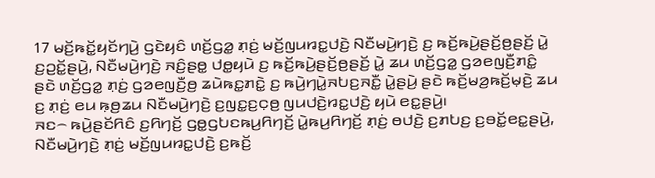17 ꤗꤢꤩ꤬ꤒꤢꤩ꤭ꤟꤢꤩꤚꤣꤧ꤬ ꤞꤢꤧꤟꤢꤨ ꤛꤢꤩ꤬ꤞꤤ꤭ ꤊ꤫ꤢꤦ꤬ ꤗꤢꤩ꤬ꤜꤣꤙꤢ꤭ꤓꤢꤧ꤬ ꤡꤢꤪꤗꤣꤧ꤬ꤚꤢꤧ꤬ ꤢ꤬ ꤒꤢꤩ꤬ꤒꤣꤧ꤬ꤔꤢꤩ꤬ꤥ꤬ꤔꤢꤩ꤬ ꤣꤧ꤭ ꤢ꤬ꤑꤢꤩ꤭ꤔꤣꤧ꤬, ꤡꤢꤪꤗꤣꤧ꤬ꤚꤢꤧ꤬ ꤏꤢꤨ꤬ꤔꤥ꤭ ꤓꤥ꤭ꤟꤣꤧ ꤢ꤬ ꤒꤢꤩ꤬ꤒꤣꤧ꤬ꤔꤢꤩ꤬ꤥ꤬ꤔꤢꤩ꤬ ꤣꤧ꤭ ꤘꤣ ꤛꤢꤩ꤬ꤞꤤ꤭ ꤞꤤꤕꤜꤢꤪ꤬ꤊꤢꤨ꤭ ꤔꤢꤧ ꤛꤢꤩ꤬ꤞꤤ꤭ ꤊ꤫ꤢꤦ꤬ ꤞꤤꤕꤜꤢꤪ꤬ꤥ꤬ ꤘꤣꤧꤒꤢ꤭ꤊꤢꤧ꤭ ꤢ꤬ ꤒꤣꤧ꤬ꤚꤣꤧ꤭ꤏꤝꤢ꤬ꤏꤢꤪ꤭ ꤣꤧ꤭ꤔꤣꤧ꤬ ꤔꤢꤧ ꤒꤢꤩ꤬ꤗꤤ꤬ꤒꤢꤩ꤬ꤗ꤫ꤢꤧ꤬ ꤘꤣ ꤢ꤬ ꤊ꤫ꤢꤦ꤬ ꤕꤣ ꤒ꤫ꤥ꤬ꤘꤣ ꤡꤢꤪꤗꤣꤧ꤬ꤚꤢꤧ꤬ ꤢ꤬ꤜꤢ꤭ꤢ꤬ꤍ꤫ꤥ꤬ ꤜꤣꤓꤢꤧ꤬ꤙꤢ꤭ꤓꤢꤧ꤬ ꤟꤣꤧ ꤕꤢ꤭ꤔꤣꤧ꤬꤯
ꤏꤢ꤮ ꤒꤣꤧ꤬ꤔꤢꤩꤖꤢꤨ ꤢ꤬ꤖꤚꤢꤩ꤬ ꤞꤥ꤭ꤞꤝꤢꤒꤣ꤬ꤖꤚꤢꤩ꤬ ꤣꤧ꤭ꤒꤣ꤬ꤖꤚꤢꤩ꤬ ꤊ꤫ꤢꤦ꤬ ꤥꤓꤢꤧ꤬ ꤢ꤬ꤊꤝꤢ꤬ ꤢ꤬ꤋꤢꤩ꤭ꤕꤢ꤭ꤔꤣꤧ꤬, ꤡꤢꤪꤗꤣꤧ꤬ꤚꤢꤧ꤬ ꤊ꤫ꤢꤦ꤬ ꤗꤢꤩ꤬ꤜꤣꤙꤢ꤭ꤓꤢꤧ꤬ ꤢ꤬ꤒꤢꤩ꤬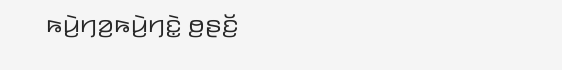ꤒꤣꤧ꤬ꤚꤤ꤬ꤒꤣꤧ꤬ꤚꤢꤧ꤭ ꤥ꤬ꤔꤢꤩ꤬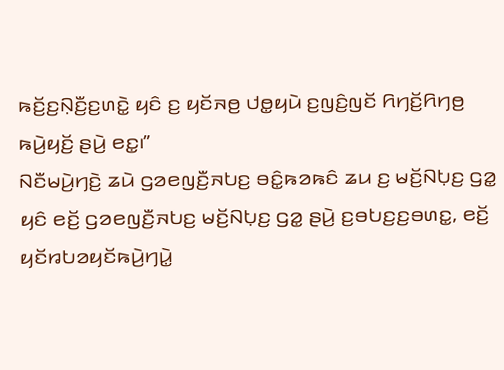ꤒꤢꤩ꤬ꤢ꤬ꤡ꤫ꤢꤪ꤬ꤢ꤬ꤛꤢꤧ꤭ ꤟꤢꤨ ꤢ꤬ ꤟꤢꤩꤏꤥ꤬ ꤓꤥ꤭ꤟꤣꤧ ꤢ꤬ꤜꤢꤨ꤬ꤜꤢꤩ ꤖꤚꤢꤩ꤬ꤖꤚꤥ꤬ ꤒꤣꤧ꤬ꤟꤢꤩ꤬ ꤔꤣꤧ꤬ ꤕꤢ꤭꤯”
ꤡꤢꤪꤗꤣꤧ꤬ꤚꤢꤧ꤬ ꤘꤣꤧ ꤞꤤꤕꤜꤢꤪ꤬ꤏꤝꤢ꤬ ꤋꤢꤨ꤭ꤒꤤꤒꤢꤨ ꤘꤣ ꤢ꤬ ꤗꤢꤩ꤬ꤡꤝ꤫ꤢ꤬ ꤞꤤ꤭ ꤟꤢꤨ ꤕꤢꤩ꤬ ꤞꤤꤕꤜꤢꤪ꤬ꤏꤝꤢ꤬ ꤗꤢꤩ꤬ꤡꤝ꤫ꤢ꤬ ꤞꤤ꤭ ꤔꤣꤧ꤬ ꤢ꤬ꤋꤝꤢ꤬ꤢ꤬ꤋꤛꤢ꤭, ꤕꤢꤩ꤬ ꤟꤢꤩꤙꤝꤤꤟꤢꤩꤒꤣꤧ꤬ꤚꤣꤧ꤭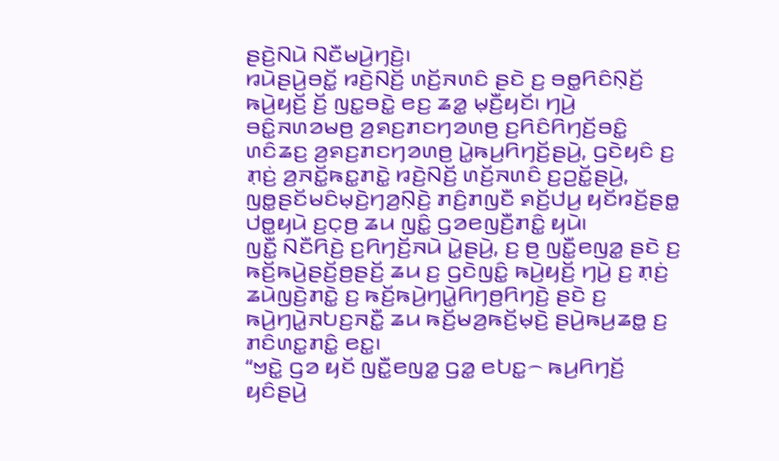ꤔꤢꤧ꤬ꤡꤣꤧ ꤡꤢꤪꤗꤣꤧ꤬ꤚꤢꤧ꤬꤯
ꤙꤣꤧꤔꤣꤧ꤬ꤋꤢꤩ꤭ ꤙꤢꤧ꤬ꤡꤢꤩ꤬ ꤛꤢꤩ꤬ꤏꤛꤢꤨ ꤔꤢꤧ ꤢ꤬ ꤋꤥ꤭ꤖꤢꤨꤡ꤫ꤢꤩ꤬ ꤒꤣꤧ꤬ꤟꤢꤩ꤬ ꤢꤩ꤬ ꤜꤢ꤭ꤋꤢꤧ꤭ ꤕꤢ꤬ ꤘꤤ꤭ ꤗ꤫ꤢꤪ꤬ꤟꤢꤩ꤯ ꤚꤣꤧ꤬ ꤋꤢꤨ꤭ꤏꤛꤤꤗꤥ꤬ ꤤ꤬ꤎꤢ꤬ꤊꤢꤚꤤꤛꤥ꤬ ꤢ꤬ꤖꤢꤨꤖꤚꤢꤩ꤬ꤋꤢꤨ꤭ ꤛꤢꤨꤘꤢ꤬ ꤤ꤬ꤎꤢ꤬ꤊꤢꤚꤤꤛꤥ꤬ ꤣꤧ꤭ꤒꤣ꤬ꤖꤚꤢꤩ꤬ꤔꤣꤧ꤬, ꤞꤢꤧꤟꤢꤨ ꤢ꤬ ꤊ꤫ꤢꤦ꤬ ꤤ꤬ꤏꤢꤩ꤭ꤒꤢ꤭ꤊꤢꤧ꤭ ꤙꤢꤧ꤬ꤡꤢꤩ꤬ ꤛꤢꤩ꤬ꤏꤛꤢꤨ ꤢ꤬ꤑꤢꤩ꤭ꤔꤣꤧ꤬, ꤜꤥ꤭ꤔꤢꤩꤗꤢꤨꤗ꤫ꤢꤧ꤬ꤚꤤ꤬ꤡ꤫ꤢꤧ꤬ ꤊꤢꤨ꤬ꤊꤜꤢꤪ ꤎꤢꤩ꤬ꤓꤣ꤬ ꤟꤢꤩꤙꤢꤩ꤬ꤔꤥ꤭ ꤓꤥ꤭ꤟꤣꤧ ꤢ꤬ꤍ꤫ꤥ꤬ ꤘꤣ ꤜꤢꤨ꤭ ꤞꤤꤕꤜꤢꤪ꤬ꤊꤢꤨ꤭ ꤟꤣꤧ꤯
ꤜꤢꤪ꤭ ꤡꤢꤪꤖꤢꤧ꤬ ꤢ꤬ꤖꤚꤢꤩ꤬ꤏꤣꤧ ꤣꤧ꤭ꤔꤣꤧ꤬, ꤢ꤬ ꤥ꤬ ꤜꤢꤪ꤭ꤕꤜꤤ꤭ ꤔꤢꤧ ꤢ꤬ ꤒꤢꤩ꤬ꤒꤣꤧ꤬ꤔꤢꤩ꤬ꤥ꤬ꤔꤢꤩ꤬ ꤘꤣ ꤢ꤬ ꤞꤢꤧꤜꤢꤨ꤭ ꤒꤣꤧ꤬ꤟꤢꤩ꤬ ꤚꤣꤧ꤬ ꤢ꤬ ꤊ꤫ꤢꤦ꤬ ꤘꤣꤧꤜꤢꤧ꤬ꤊꤢꤧ꤭ ꤢ꤬ ꤒꤢꤩ꤬ꤒꤣꤧ꤬ꤚꤣꤧ꤭ꤖꤚꤥ꤬ꤖꤚꤢꤧ꤬ ꤔꤢꤧ ꤢ꤬ ꤒꤣꤧ꤬ꤚꤣꤧ꤭ꤏꤝꤢ꤬ꤏꤢꤪ꤭ ꤘꤣ ꤒꤢꤩ꤬ꤗꤤ꤬ꤒꤢꤩ꤬ꤗ꤫ꤢꤧ꤬ ꤔꤣꤧ꤬ꤒꤣ꤬ꤘꤥ꤭ ꤢ꤬ ꤊꤢꤨꤛꤢ꤭ꤊꤢꤨ꤭ ꤕꤢ꤭꤯
“ꤠꤢꤧ꤭ ꤞꤤ ꤟꤢꤩ ꤜꤢꤪ꤭ꤕꤜꤤ꤭ ꤞꤤ꤭ ꤕꤝꤢ꤭꤮ ꤒꤣ꤬ꤖꤚꤢꤩ꤬ ꤟꤢꤨꤔꤣꤧ꤬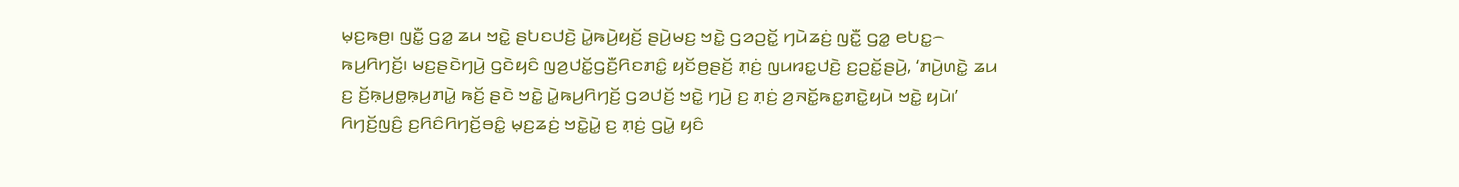ꤗ꤫ꤢ꤬ꤒꤥ꤬꤯ ꤜꤢꤪ꤭ ꤞꤤ꤭ ꤘꤣ ꤠꤢꤧ꤭ ꤔꤝꤢꤓꤢꤧ꤬ ꤣꤧ꤭ꤒꤣꤧ꤬ꤟꤢꤩ꤬ ꤔꤣꤧ꤬ꤗꤢ꤬ ꤠꤢꤧ꤭ ꤞꤤꤑꤢꤩ꤭ ꤚꤣꤧꤘꤢꤦ꤬ ꤜꤢꤪ꤭ ꤞꤤ꤭ ꤕꤝꤢ꤭꤮ ꤒꤣ꤬ꤖꤚꤢꤩ꤬꤯ ꤗꤢ꤬ꤔꤢꤧꤚꤣꤧ꤬ ꤞꤢꤧꤟꤢꤨ ꤜꤤ꤬ꤓꤢꤩ꤭ꤞꤢꤪ꤬ꤖꤢꤊꤢꤨ꤭ ꤟꤢꤩꤥ꤬ꤔꤢꤩ꤬ ꤊ꤫ꤢꤦ꤬ ꤜꤣꤙꤢ꤭ꤓꤢꤧ꤬ ꤢ꤬ꤑꤢꤩ꤭ꤔꤣꤧ꤬, ‘ꤊꤣꤧ꤬ꤛꤢꤧ꤭ ꤘꤣ ꤢ꤬ ꤢꤩ꤬ꤒ꤫ꤣ꤬ꤥ꤭ꤒ꤫ꤣ꤬ꤊꤣꤧ꤭ ꤒꤢꤩ꤬ ꤔꤢꤧ ꤠꤢꤧ꤭ ꤣꤧ꤭ꤒꤣ꤬ꤖꤚꤢꤩ꤬ ꤞꤤꤓꤢꤩ꤬ ꤠꤢꤧ꤭ ꤚꤣꤧ꤬ ꤢ꤬ ꤊ꤫ꤢꤦ꤬ ꤤ꤬ꤏꤢꤩ꤭ꤒꤢ꤭ꤊꤢꤧ꤭ꤟꤣꤧ ꤠꤢꤧ꤭ ꤟꤣꤧ꤯’
ꤖꤚꤢꤩ꤬ꤜꤢꤨ꤬ ꤢ꤬ꤖꤢꤨꤖꤚꤢꤩ꤬ꤋꤢꤨ꤭ ꤗ꤫ꤢ꤬ꤘꤢꤦ꤬ ꤠꤢꤧ꤭ꤣꤧ꤭ ꤢ꤬ ꤊ꤫ꤢꤦ꤬ ꤞꤣꤧ꤭ ꤟꤢꤨ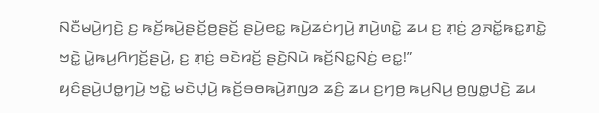ꤡꤢꤪꤗꤣꤧ꤬ꤚꤢꤧ꤬ ꤢ꤬ ꤒꤢꤩ꤬ꤒꤣꤧ꤬ꤔꤢꤩ꤬ꤥ꤬ꤔꤢꤩ꤬ ꤔꤣꤧ꤬ꤕꤢ꤭ ꤒꤣꤧ꤬ꤘꤢꤦꤚꤣꤧ꤬ ꤊꤣꤧ꤬ꤛꤢꤧ꤭ ꤘꤣ ꤢ꤬ ꤊ꤫ꤢꤦ꤬ ꤤ꤬ꤏꤢꤩ꤭ꤒꤢ꤭ꤊꤢꤧ꤭ ꤠꤢꤧ꤭ ꤣꤧ꤭ꤒꤣ꤬ꤖꤚꤢꤩ꤬ꤔꤣꤧ꤬, ꤢ꤬ ꤊ꤫ꤢꤦ꤬ ꤋꤢꤧꤙꤢꤩ꤬ ꤔꤢꤧ꤬ꤡꤣꤧ ꤒꤢꤩ꤬ꤡꤢ꤭ꤡꤢꤦ꤬ ꤕꤢ꤭!”
ꤟꤢꤨꤔꤣꤧ꤬ꤓꤥ꤭ꤚꤣꤧ꤬ ꤠꤢꤧ꤭ ꤗꤢꤧꤓ꤫ꤣꤧ꤬ ꤒꤢꤩ꤬ꤋꤥꤒꤣꤧ꤬ꤊꤜꤤ ꤘꤢꤨ꤬ ꤘꤣ ꤢ꤬ꤚꤥ꤬ ꤒꤣ꤬ꤡꤣ꤬ ꤥ꤬ꤜꤥ꤭ꤓꤢꤧ꤬ ꤘꤣ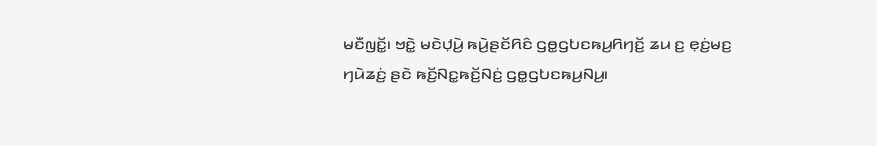ꤗꤢꤪꤜꤢꤩ꤭꤯ ꤠꤢꤧ꤭ ꤗꤢꤧꤓ꤫ꤣꤧ꤬ ꤒꤣꤧ꤬ꤔꤢꤩꤖꤢꤨ ꤞꤥ꤭ꤞꤝꤢꤒꤣ꤬ꤖꤚꤢꤩ꤬ ꤘꤣ ꤢ꤬ ꤕ꤫ꤢꤦ꤬ꤗꤢ꤬ ꤚꤣꤧꤘꤢꤦ꤬ ꤔꤢꤧ ꤒꤢꤩ꤬ꤡꤢ꤭ꤒꤢꤩ꤬ꤡꤢꤦ꤬ ꤞꤥ꤭ꤞꤝꤢꤒꤣ꤬ꤡꤣ꤬꤯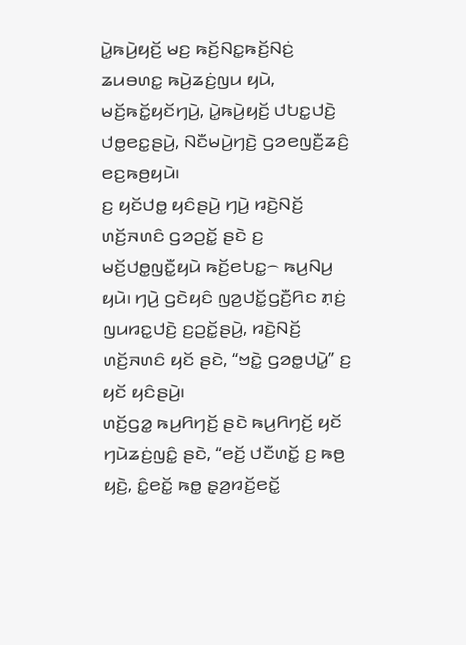ꤣꤧ꤭ꤒꤣꤧ꤬ꤟꤢꤩ꤬ ꤗꤢ꤬ ꤒꤢꤩ꤬ꤡꤢ꤭ꤒꤢꤩ꤬ꤡꤢꤦ꤬ ꤘꤣꤋꤛꤢ꤭ ꤒꤣꤧ꤬ꤘꤢꤦ꤬ꤜꤣ ꤟꤣꤧ, ꤗꤢꤩ꤬ꤒꤢꤩ꤭ꤟꤢꤩꤚꤣꤧ꤬, ꤣꤧ꤭ꤒꤣꤧ꤬ꤟꤢꤩ꤬ ꤓꤝꤢ꤭ꤓꤢꤧ꤬ ꤓꤥ꤭ꤕꤢ꤭ꤔꤣꤧ꤬, ꤡꤢꤪꤗꤣꤧ꤬ꤚꤢꤧ꤬ ꤞꤤꤕꤜꤢꤪ꤬ꤘꤢꤨ꤬ ꤕꤢ꤬ꤒꤥ꤬ꤟꤣꤧ꤯
ꤢ꤬ ꤟꤢꤩꤓꤥ꤭ ꤟꤢꤨꤔꤣꤧ꤬ ꤚꤣꤧ꤬ ꤙꤢꤧ꤬ꤡꤢꤩ꤬ ꤛꤢꤩ꤬ꤏꤛꤢꤨ ꤞꤤꤑꤢꤩ꤭ ꤔꤢꤧ ꤢ꤬ ꤗꤢꤩ꤬ꤓꤥ꤭ꤜꤢꤪ꤭ꤟꤣꤧ ꤒꤢꤩ꤬ꤕꤝꤢ꤭꤮ ꤒꤣ꤬ꤡꤣ꤬ ꤟꤣꤧ꤯ ꤚꤣꤧ꤬ ꤞꤢꤧꤟꤢꤨ ꤜꤤ꤬ꤓꤢꤩ꤭ꤞꤢꤪ꤬ꤖꤢ ꤊ꤫ꤢꤦ꤬ ꤜꤣꤙꤢ꤭ꤓꤢꤧ꤬ ꤢ꤬ꤑꤢꤩ꤭ꤔꤣꤧ꤬, ꤙꤢꤧ꤬ꤡꤢꤩ꤬ ꤛꤢꤩ꤬ꤏꤛꤢꤨ ꤟꤢꤩ ꤔꤢꤧ, “ꤠꤢꤧ꤭ ꤞꤤꤥ꤭ꤓꤣꤧ꤭” ꤢ꤬ ꤟꤢꤩ ꤟꤢꤨꤔꤣꤧ꤬꤯
ꤛꤢꤩ꤬ꤞꤤ꤭ ꤒꤣ꤬ꤖꤚꤢꤩ꤬ ꤔꤢꤧ ꤒꤣ꤬ꤖꤚꤢꤩ꤬ ꤟꤢꤩ ꤚꤣꤧꤘꤢꤦ꤬ꤜꤢꤨ꤭ ꤔꤢꤧ, “ꤕꤢꤩ꤬ ꤓꤢꤪꤛꤢꤩ꤭ ꤢ꤬ ꤒꤥ꤬ ꤟꤢꤧ꤬, ꤢꤨ꤭ꤕꤢꤩ꤭ ꤒꤥ꤭ ꤔ꤫ꤤ꤬ꤙꤢꤩ꤬ꤕꤢꤩ꤭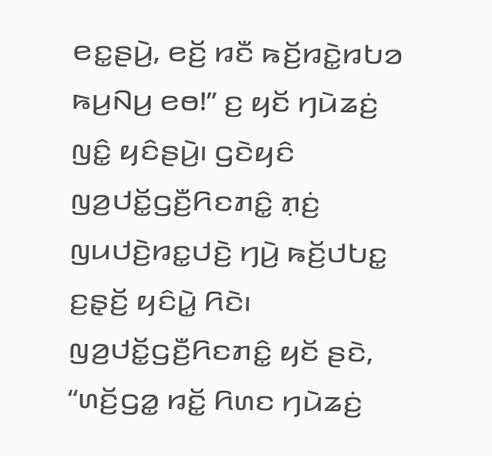ꤕꤢ꤭ꤔꤣꤧ꤬, ꤕꤢꤩ꤬ ꤙꤢꤪ ꤒꤢꤩ꤬ꤙꤢꤧ꤭ꤙꤝꤤ ꤒꤣ꤬ꤡꤣ꤬ ꤕꤥ!” ꤢ꤬ ꤟꤢꤩ ꤚꤣꤧꤘꤢꤦ꤬ ꤜꤢꤨ꤭ ꤟꤢꤨꤔꤣꤧ꤬꤯ ꤞꤢꤧꤟꤢꤨ ꤜꤤ꤬ꤓꤢꤩ꤭ꤞꤢꤪ꤬ꤖꤢꤊꤢꤨ꤭ ꤊ꤫ꤢꤦ꤬ ꤜꤣꤓꤢꤧ꤬ꤙꤢ꤭ꤓꤢꤧ꤬ ꤚꤣꤧ꤬ ꤒꤢꤩ꤬ꤓꤝꤢ꤭ ꤢ꤬ꤔ꤫ꤢꤩ꤬ ꤟꤢꤨꤣꤧ꤭ ꤖꤢꤧ꤯ ꤜꤤ꤬ꤓꤢꤩ꤭ꤞꤢꤪ꤬ꤖꤢꤊꤢꤨ꤭ ꤟꤢꤩ ꤔꤢꤧ, “ꤛꤢꤩ꤬ꤞꤤ꤭ ꤙꤢꤩ꤭ ꤖꤛꤢ ꤚꤣꤧꤘꤢꤦ꤬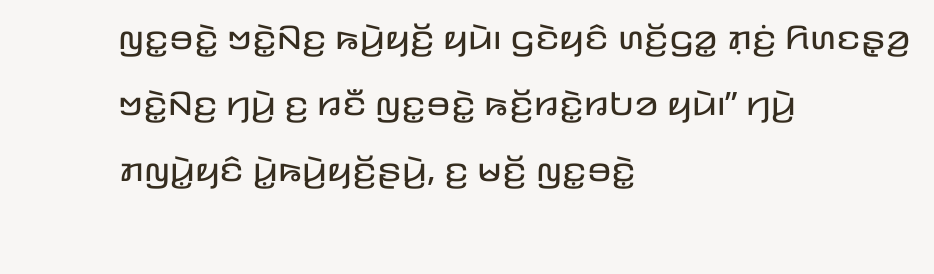ꤜꤢ꤭ꤋꤢꤧ꤭ ꤠꤢꤧ꤭ꤡꤢ꤬ ꤒꤣꤧ꤬ꤟꤢꤩ꤬ ꤟꤣꤧ꤯ ꤞꤢꤧꤟꤢꤨ ꤛꤢꤩ꤬ꤞꤤ꤭ ꤊ꤫ꤢꤦ꤬ ꤖꤛꤢꤔ꤫ꤤ꤬ ꤠꤢꤧ꤭ꤡꤢ꤬ ꤚꤣꤧ꤬ ꤢ꤬ ꤙꤢꤪ ꤜꤢ꤭ꤋꤢꤧ꤭ ꤒꤢꤩ꤬ꤙꤢꤧ꤭ꤙꤝꤤ ꤟꤣꤧ꤯” ꤚꤣꤧ꤬ ꤊꤜꤣꤧ꤭ꤟꤢꤨ ꤣꤧ꤭ꤒꤣꤧ꤬ꤟꤢꤩ꤬ꤔꤣꤧ꤬, ꤢ꤬ ꤗꤢꤩ꤬ ꤜꤢ꤭ꤋꤢꤧ꤭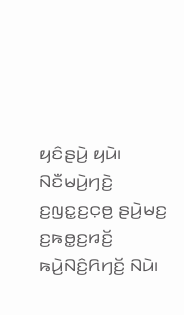ꤟꤢꤨꤔꤣꤧ꤬ ꤟꤣꤧ꤯
ꤡꤢꤪꤗꤣꤧ꤬ꤚꤢꤧ꤬ ꤢ꤬ꤜꤢ꤭ꤢ꤬ꤍ꤫ꤥ꤬ ꤔꤣꤧ꤬ꤗꤢ꤬ ꤢ꤬ꤒꤥ꤭ꤢ꤬ꤙꤢꤩ꤬ ꤒꤣꤧ꤬ꤡꤢꤨ꤬ꤖꤚꤢꤩ꤬ ꤡꤣꤧ꤯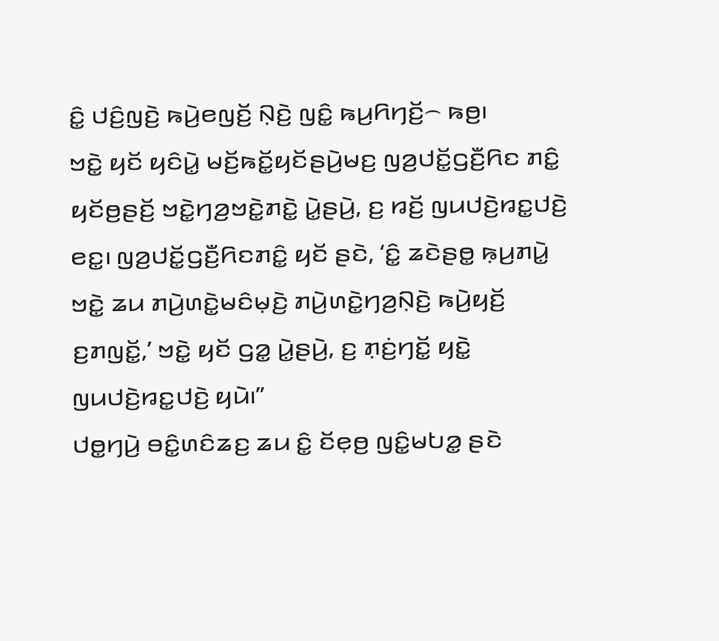ꤢꤨ꤭ ꤓꤢꤨ꤬ꤜꤢꤧ꤬ ꤒꤣꤧ꤬ꤕꤜꤢꤩ꤬ ꤡ꤫ꤢꤧ꤬ ꤜꤢꤨ꤭ ꤒꤣ꤬ꤖꤚꤢꤩ꤬꤮ ꤒꤥ꤬꤯
ꤠꤢꤧ꤭ ꤟꤢꤩ ꤟꤢꤨꤣꤧ꤭ ꤗꤢꤩ꤬ꤒꤢꤩ꤭ꤟꤢꤩꤔꤣꤧ꤬ꤗꤢ꤬ ꤜꤤ꤬ꤓꤢꤩ꤭ꤞꤢꤪ꤬ꤖꤢ ꤊꤢꤨ꤭ ꤟꤢꤩꤥ꤬ꤔꤢꤩ꤬ ꤠꤢꤧ꤭ꤚꤤ꤬ꤠꤢꤧ꤭ꤊꤢꤧ꤭ ꤣꤧ꤭ꤔꤣꤧ꤬, ꤢ꤬ ꤙꤢꤩ꤬ ꤜꤣꤓꤢꤧ꤬ꤙꤢ꤭ꤓꤢꤧ꤬ ꤕꤢ꤭꤯ ꤜꤤ꤬ꤓꤢꤩ꤭ꤞꤢꤪ꤬ꤖꤢꤊꤢꤨ꤭ ꤟꤢꤩ ꤔꤢꤧ, ‘ꤢꤨ꤭ ꤘꤢꤧꤔꤥ꤭ ꤒ꤫ꤣ꤬ꤊꤣꤧ꤭ ꤠꤢꤧ꤭ ꤘꤣ ꤊꤣꤧ꤬ꤛꤢꤧ꤭ꤗꤢꤨꤗ꤫ꤢꤧ꤬ ꤊꤣꤧ꤬ꤛꤢꤧ꤭ꤚꤤ꤬ꤡ꤫ꤢꤧ꤬ ꤒꤣꤧ꤬ꤟꤢꤩ꤬ ꤢ꤬ꤊꤜꤢꤩ꤭,’ ꤠꤢꤧ꤭ ꤟꤢꤩ ꤞꤤ꤭ ꤣꤧ꤭ꤔꤣꤧ꤬, ꤢ꤬ ꤊ꤫ꤢꤦ꤬ꤚꤢꤩ꤭ ꤟꤢꤧ꤭ ꤜꤣꤓꤢꤧ꤬ꤙꤢ꤭ꤓꤢꤧ꤬ ꤟꤣꤧ꤯”
ꤓꤥ꤭ꤚꤣꤧ꤬ ꤋꤢꤨ꤭ꤛꤢꤨꤘꤢ꤬ ꤘꤣ ꤢꤨ꤭ ꤢꤩꤕ꤫ꤥ꤬ ꤜꤢꤨ꤭ꤗꤝꤤ꤭ ꤔꤢꤧ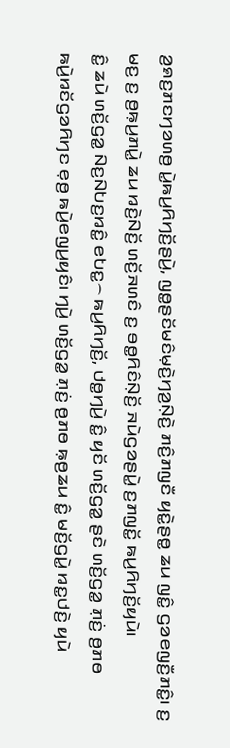ꤤ꤬ꤎꤢ꤬ꤊꤢꤚꤤꤛꤥ꤬ ꤣꤧ꤭ꤒꤣ꤬ꤖꤚꤢꤩ꤬ꤔꤣꤧ꤬, ꤜꤥ꤭ꤔꤢꤩꤗꤢꤨꤗ꤫ꤢꤧ꤬ꤚꤤ꤬ꤡ꤫ꤢꤧ꤬ ꤊꤢꤨ꤬ꤊꤜꤢꤪ ꤟꤢꤧ꤭ꤔꤥ꤭ ꤘꤣ ꤜꤢꤨ꤭ ꤞꤤꤕꤜꤢꤪ꤬ꤊꤢꤨ꤭꤯ ꤢ꤬ ꤗꤢ꤬ ꤢ꤬ ꤥ꤬ꤒ꤫ꤣ꤬ꤊꤣꤧ꤭ ꤘꤣ ꤙꤢꤧ꤬ꤡꤢꤩ꤬ ꤛꤢꤩ꤬ꤏꤛꤢꤨ ꤢ꤬ ꤋꤥ꤭ꤖꤢꤨꤡ꤫ꤢꤩ꤬ ꤏꤣꤧꤞꤤꤔꤣꤧ꤭ ꤢ꤬ꤊꤜꤢꤩ꤭ ꤒꤣ꤬ꤖꤚꤢꤩ꤬ꤟꤣꤧ꤯
ꤢꤨ꤭ ꤘꤣꤧ ꤛꤢꤩ꤬ꤞꤤ꤭ ꤡꤢ꤬ꤡꤝꤢ꤬ꤙꤢꤨ꤭ ꤕꤝꤢ꤭꤮ ꤒꤣ꤬ꤖꤚꤢꤩ꤬, ꤓꤥ꤭ꤚꤣꤧ꤬ ꤢꤨ꤭ ꤟꤢꤩ ꤛꤢꤩ꤬ꤞꤤ꤭ ꤔꤢꤧ ꤛꤢꤩ꤬ꤞꤤ꤭ ꤊ꤫ꤢꤦ꤬ ꤥ꤬ꤊꤥ ꤒꤣꤧ꤬ꤙꤢꤩꤞꤤꤖꤚꤢ ꤕ꤫ꤥ꤬ ꤒꤣꤧ꤬ꤕꤜꤣ꤬ꤟꤢꤨ꤯ ꤚꤣꤧ꤬ ꤛꤢꤩ꤬ꤞꤤ꤭ ꤊ꤫ꤢꤦ꤬ ꤥ꤬ꤊꤥ ꤒ꤫ꤥ꤬ꤘꤣ ꤢꤨ꤭ ꤗꤢꤩ꤬ꤞꤣꤧ꤭ ꤙꤢ꤭ꤓꤢꤧ꤬ ꤟꤣꤧ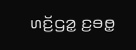ꤛꤢꤩ꤬ꤞꤤ꤭ ꤢ꤬ꤋꤥ꤭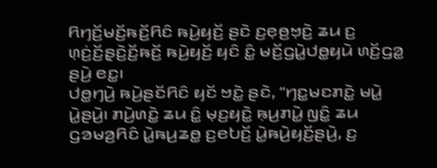ꤖꤚꤢꤩ꤬ꤗꤢꤩ꤬ꤒꤢꤩ꤬ꤖꤢꤨ ꤒꤣꤧ꤬ꤟꤢꤩ꤬ ꤔꤢꤧ ꤢ꤬ꤕ꤫ꤥ꤬ꤠ꤫ꤢꤧ꤬ ꤘꤣ ꤢ꤬ ꤛ꤫ꤢꤦ꤬ꤢꤩ꤬ꤔ꤫ꤢꤧ꤬ꤢꤩ꤬ꤒꤢꤩ꤬ ꤒꤣꤧ꤬ꤟꤢꤩ꤬ ꤟꤢꤨ ꤢꤨ꤭ ꤗꤢꤩ꤬ꤞꤣꤧ꤭ꤓꤥ꤭ꤟꤣꤧ ꤛꤢꤩ꤬ꤞꤤ꤭ ꤔꤣꤧ꤬ ꤕꤢ꤭꤯
ꤓꤥ꤭ꤚꤣꤧ꤬ ꤒꤣꤧ꤬ꤔꤢꤩꤖꤢꤨ ꤟꤢꤩ ꤠꤢꤧ꤭ ꤔꤢꤧ, “ꤚꤢ꤭ꤗꤢꤊꤢꤧ꤭ ꤗꤣꤧ꤭ ꤣꤧ꤭ꤔꤣꤧ꤬꤯ ꤊꤣꤧ꤬ꤛꤢꤧ꤭ ꤘꤣ ꤢꤨ꤭ ꤗ꤫ꤢ꤬ꤟꤢꤧ꤭ ꤒ꤫ꤣ꤬ꤊꤣꤧ꤭ ꤜꤢꤨ꤭ ꤘꤣ ꤞꤤꤗꤤ꤬ꤖꤢꤨ ꤣꤧ꤭ꤒꤣ꤬ꤘꤥ꤭ ꤢ꤬ꤕꤝꤢꤩ꤬ ꤣꤧ꤭ꤒꤣꤧ꤬ꤟꤢꤩ꤬ꤔꤣꤧ꤬, ꤢ꤬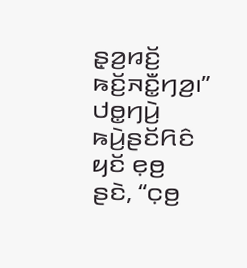ꤔ꤫ꤤ꤬ꤙꤢꤩ꤬ ꤒꤢꤩ꤬ꤏꤢꤪ꤭ꤚꤤ꤬꤯” ꤓꤥ꤭ꤚꤣꤧ꤬ ꤒꤣꤧ꤬ꤔꤢꤩꤖꤢꤨ ꤟꤢꤩ ꤕ꤫ꤥ꤬ ꤔꤢꤧ, “ꤍ꤫ꤥ꤬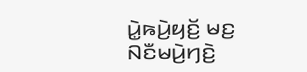ꤣꤧ꤭ꤒꤣꤧ꤬ꤟꤢꤩ꤬ ꤗꤢ꤬ ꤡꤢꤪꤗꤣꤧ꤬ꤚꤢꤧ꤬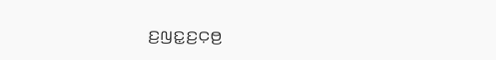ꤢ꤬ꤜꤢ꤭ꤢ꤬ꤍ꤫ꤥ꤬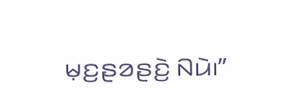ꤗ꤫ꤢ꤬ꤔꤤꤔꤢꤧ꤬ ꤡꤣꤧ꤯”